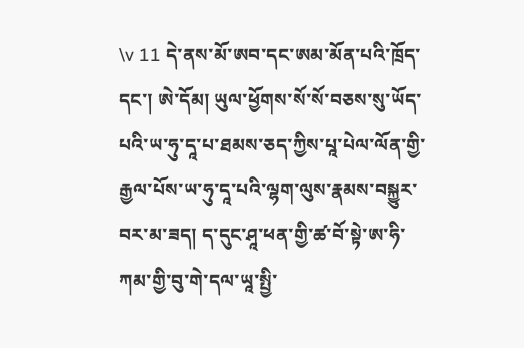\v 11 དེ་ནས་མོ་ཨབ་དང་ཨམ་མོན་པའི་ཁྲོད་དང་། ཨེ་དོམ། ཡུལ་ཕྱོགས་སོ་སོ་བཅས་སུ་ཡོད་པའི་ཡ་ཧུ་དཱ་པ་ཐམས་ཅད་ཀྱིས་པཱ་པེལ་ལོན་གྱི་རྒྱལ་པོས་ཡ་ཧུ་དཱ་པའི་ལྷག་ལུས་རྣམས་བསྐྱུར་བར་མ་ཟད། ད་དུང་ཤཱ་ཕན་གྱི་ཚ་བོ་སྟེ་ཨ་ཧི་ཀམ་གྱི་བུ་གེ་དལ་ཡཱ་སྤྱི་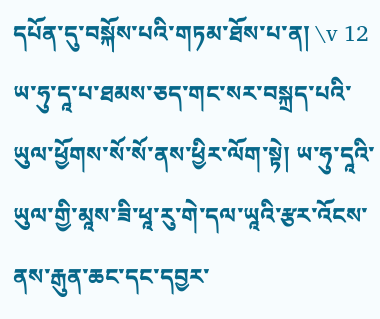དཔོན་དུ་བསྐོས་པའི་གཏམ་ཐོས་པ་ན། \v 12 ཡ་ཧུ་དཱ་པ་ཐམས་ཅད་གང་སར་བསྐྲད་པའི་ཡུལ་ཕྱོགས་སོ་སོ་ནས་ཕྱིར་ལོག་སྟེ། ཡ་ཧུ་དཱའི་ཡུལ་གྱི་མཱས་ཟི་ཕཱ་རུ་གེ་དལ་ཡཱའི་རྩར་འོངས་ནས་རྒུན་ཆང་དང་དབྱར་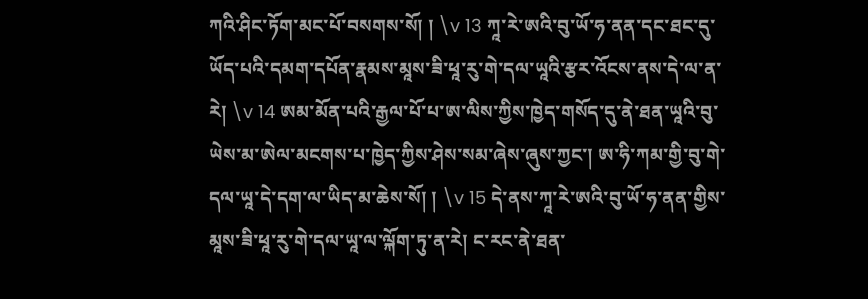ཀའི་ཤིང་ཏོག་མང་པོ་བསགས་སོ། ། \v 13 ཀཱ་རེ་ཨའི་བུ་ཡོ་ཧ་ནན་དང་ཐང་དུ་ཡོད་པའི་དམག་དཔོན་རྣམས་མཱས་ཟི་ཕཱ་རུ་གེ་དལ་ཡཱའི་རྩར་འོངས་ནས་དེ་ལ་ན་རེ། \v 14 ཨམ་མོན་པའི་རྒྱལ་པོ་པ་ཨ་ལིས་ཀྱིས་ཁྱེད་གསོད་དུ་ནེ་ཐན་ཡཱའི་བུ་ཡེས་མ་ཨེལ་མངགས་པ་ཁྱེད་ཀྱིས་ཤེས་སམ་ཞེས་ཞུས་ཀྱང་། ཨ་ཧི་ཀམ་གྱི་བུ་གེ་དལ་ཡཱ་དེ་དག་ལ་ཡིད་མ་ཆེས་སོ། ། \v 15 དེ་ནས་ཀཱ་རེ་ཨའི་བུ་ཡོ་ཧ་ནན་གྱིས་མཱས་ཟི་ཕཱ་རུ་གེ་དལ་ཡཱ་ལ་ལྐོག་ཏུ་ན་རེ། ང་རང་ནེ་ཐན་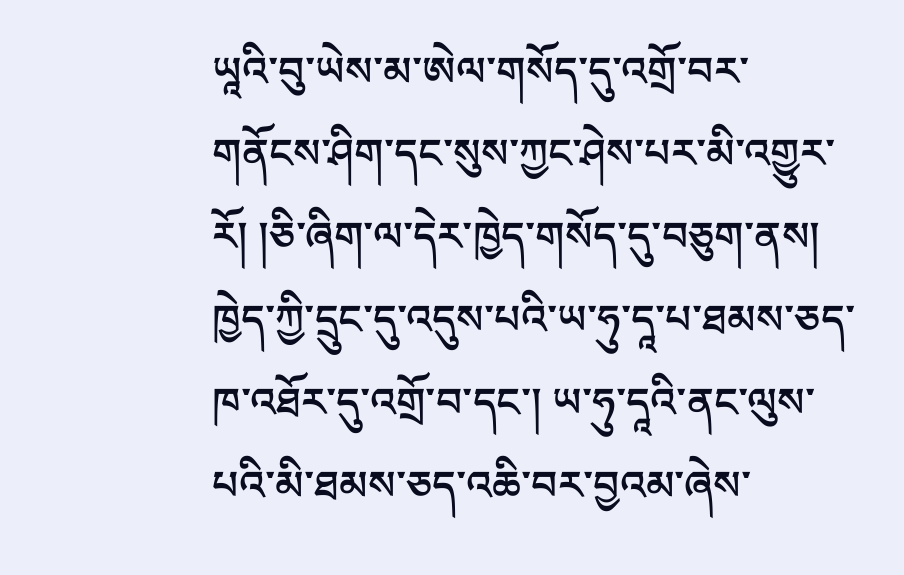ཡཱའི་བུ་ཡེས་མ་ཨེལ་གསོད་དུ་འགྲོ་བར་གནོངས་ཤིག་དང་སུས་ཀྱང་ཤེས་པར་མི་འགྱུར་རོ། །ཅི་ཞིག་ལ་དེར་ཁྱེད་གསོད་དུ་བཅུག་ནས། ཁྱེད་ཀྱི་དྲུང་དུ་འདུས་པའི་ཡ་ཧུ་དཱ་པ་ཐམས་ཅད་ཁ་འཐོར་དུ་འགྲོ་བ་དང་། ཡ་ཧུ་དཱའི་ནང་ལུས་པའི་མི་ཐམས་ཅད་འཆི་བར་བྱའམ་ཞེས་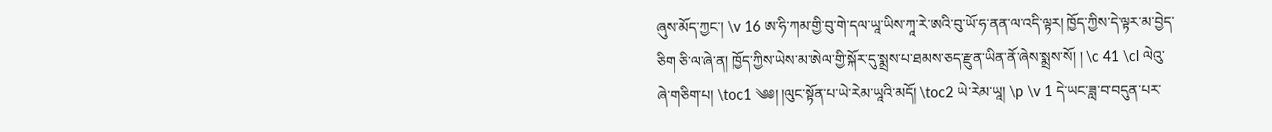ཞུས་མོད་ཀྱང་། \v 16 ཨ་ཧི་ཀམ་གྱི་བུ་གེ་དལ་ཡཱ་ཡིས་ཀཱ་རེ་ཨའི་བུ་ཡོ་ཧ་ནན་ལ་འདི་ལྟར། ཁྱོད་ཀྱིས་དེ་ལྟར་མ་བྱེད་ཅིག ཅི་ལ་ཞེ་ན། ཁྱོད་ཀྱིས་ཡེས་མ་ཨེལ་གྱི་སྐོར་དུ་སྨྲས་པ་ཐམས་ཅད་རྫུན་ཡིན་ནོ་ཞེས་སྨྲས་སོ། ། \c 41 \cl ལེའུ་ཞེ་གཅིག་པ། \toc1 ༄༅། །ལུང་སྟོན་པ་ཡེ་རེམ་ཡཱའི་མདོ། \toc2 ཡེ་རེམ་ཡཱ། \p \v 1 དེ་ཡང་ཟླ་བ་བདུན་པར་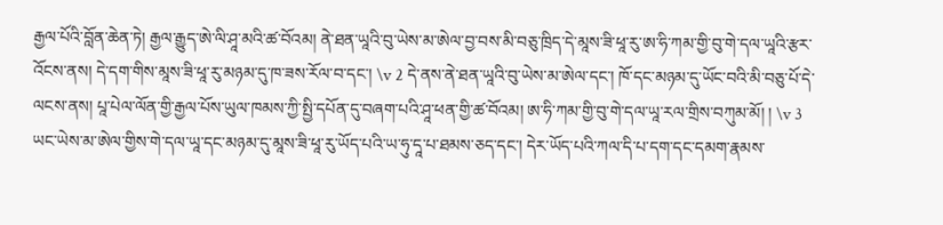རྒྱལ་པོའི་བློན་ཆེན་ཏེ། རྒྱལ་རྒྱུད་ཨེ་ལི་ཤཱ་མའི་ཚ་བོའམ། ནེ་ཐན་ཡཱའི་བུ་ཡེས་མ་ཨེལ་བྱ་བས་མི་བཅུ་ཁྲིད་དེ་མཱས་ཟི་ཕཱ་རུ་ཨ་ཧི་ཀམ་གྱི་བུ་གེ་དལ་ཡཱའི་རྩར་འོངས་ནས། དེ་དག་གིས་མཱས་ཟི་ཕཱ་རུ་མཉམ་དུ་ཁ་ཟས་རོལ་བ་དང་། \v 2 དེ་ནས་ནེ་ཐན་ཡཱའི་བུ་ཡེས་མ་ཨེལ་དང་། ཁོ་དང་མཉམ་དུ་ཡོང་བའི་མི་བཅུ་པོ་དེ་ལངས་ནས། པཱ་པེལ་ལོན་གྱི་རྒྱལ་པོས་ཡུལ་ཁམས་ཀྱི་སྤྱི་དཔོན་དུ་བཞག་པའི་ཤཱ་ཕན་གྱི་ཚ་བོའམ། ཨ་ཧི་ཀམ་གྱི་བུ་གེ་དལ་ཡཱ་རལ་གྲིས་བཀུམ་མོ། ། \v 3 ཡང་ཡེས་མ་ཨེལ་གྱིས་གེ་དལ་ཡཱ་དང་མཉམ་དུ་མཱས་ཟི་ཕཱ་རུ་ཡོད་པའི་ཡ་ཧུ་དཱ་པ་ཐམས་ཅད་དང་། དེར་ཡོད་པའི་ཀལ་དི་པ་དག་དང་དམག་རྣམས་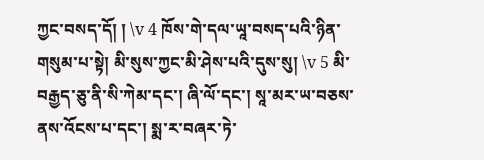ཀྱང་བསད་དོ། ། \v 4 ཁོས་གེ་དལ་ཡཱ་བསད་པའི་ཉིན་གསུམ་པ་སྟེ། མི་སུས་ཀྱང་མི་ཤེས་པའི་དུས་སུ། \v 5 མི་བརྒྱད་ཅུ་ནི་སི་ཀེམ་དང་། ཞི་ལོ་དང་། སཱ་མར་ཡ་བཅས་ནས་འོངས་པ་དང་། སྨ་ར་བཞར་ཏེ་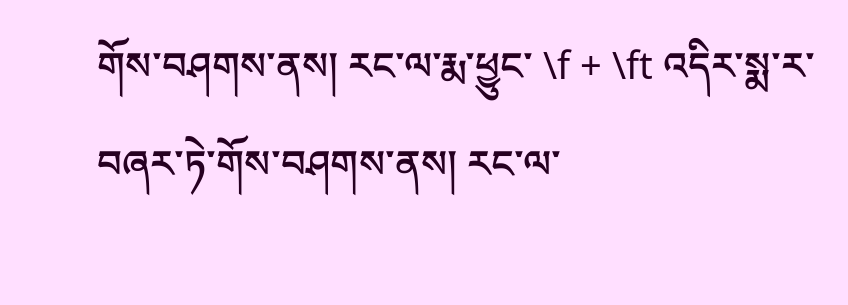གོས་བཤགས་ནས། རང་ལ་རྨ་ཕྱུང་ \f + \ft འདིར་སྨ་ར་བཞར་ཏེ་གོས་བཤགས་ནས། རང་ལ་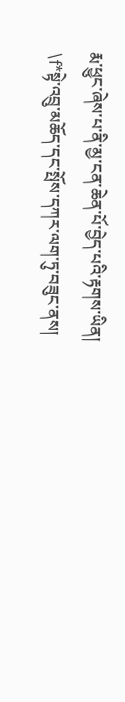རྨ་ཕྱུང་ཞེས་པ་ནི་མྱ་ངན་ཆེན་པོ་བྱེད་པའི་རྟགས་ཡིན། \f*སྟེ་འབྲུ་མཆོད་དང་སྤོས་དཀར་ལག་ཏུ་བཟུང་ནས།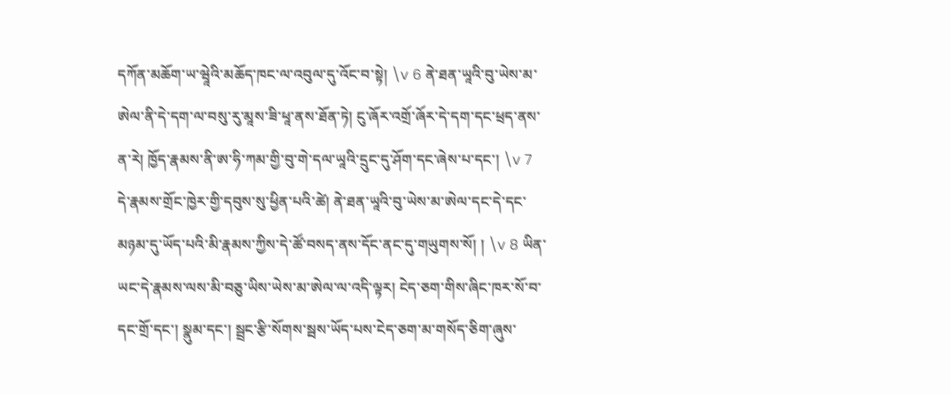དཀོན་མཆོག་ཡ་ཝཱེའི་མཆོད་ཁང་ལ་འབུལ་དུ་འོང་བ་སྟེ། \v 6 ནེ་ཐན་ཡཱའི་བུ་ཡེས་མ་ཨེལ་ནི་དེ་དག་ལ་བསུ་རུ་མཱས་ཟི་ཕཱ་ནས་ཐོན་ཏེ། ངུ་ཞོར་འགྲོ་ཞོར་དེ་དག་དང་ཕྲད་ནས་ན་རེ། ཁྱོད་རྣམས་ནི་ཨ་ཧི་ཀམ་གྱི་བུ་གེ་དལ་ཡཱའི་དྲུང་དུ་ཤོག་དང་ཞེས་པ་དང་། \v 7 དེ་རྣམས་གྲོང་ཁྱེར་གྱི་དབུས་སུ་ཕྱིན་པའི་ཚེ། ནེ་ཐན་ཡཱའི་བུ་ཡེས་མ་ཨེལ་དང་དེ་དང་མཉམ་དུ་ཡོད་པའི་མི་རྣམས་ཀྱིས་དེ་ཚོ་བསད་ནས་དོང་ནང་དུ་གཡུགས་སོ། ། \v 8 ཡིན་ཡང་དེ་རྣམས་ལས་མི་བཅུ་ཡིས་ཡེས་མ་ཨེལ་ལ་འདི་ལྟར། ངེད་ཅག་གིས་ཞིང་ཁར་སོ་བ་དང་གྲོ་དང་། སྣུམ་དང་། སྦྲང་རྩི་སོགས་སྦས་ཡོད་པས་ངེད་ཅག་མ་གསོད་ཅིག་ཞུས་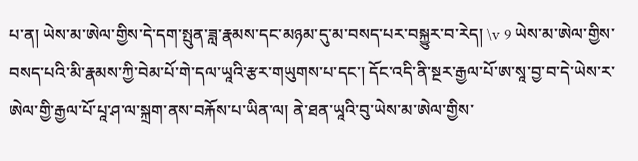པ་ན། ཡེས་མ་ཨེལ་གྱིས་དེ་དག་སྤུན་ཟླ་རྣམས་དང་མཉམ་དུ་མ་བསད་པར་བསྐྱུར་བ་རེད། \v 9 ཡེས་མ་ཨེལ་གྱིས་བསད་པའི་མི་རྣམས་ཀྱི་བེམ་པོ་གེ་དལ་ཡཱའི་རྩར་གཡུགས་པ་དང་། དོང་འདི་ནི་སྔར་རྒྱལ་པོ་ཨ་སཱ་བྱ་བ་དེ་ཡེས་ར་ཨེལ་གྱི་རྒྱལ་པོ་པཱ་ཤ་ལ་སྐྲག་ནས་བརྐོས་པ་ཡིན་ལ། ནེ་ཐན་ཡཱའི་བུ་ཡེས་མ་ཨེལ་གྱིས་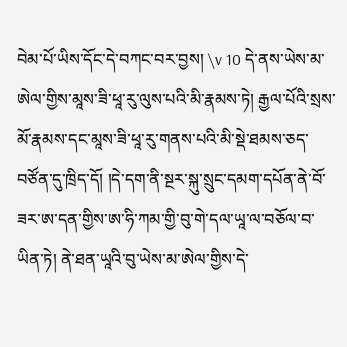བེམ་པོ་ཡིས་དོང་དེ་བཀང་བར་བྱས། \v 10 དེ་ནས་ཡེས་མ་ཨེལ་གྱིས་མཱས་ཟི་ཕཱ་རུ་ལུས་པའི་མི་རྣམས་ཏེ། རྒྱལ་པོའི་སྲས་མོ་རྣམས་དང་མཱས་ཟི་ཕཱ་རུ་གནས་པའི་མི་སྡེ་ཐམས་ཅད་བཙོན་དུ་ཁྲིད་དོ། །དེ་དག་ནི་སྔར་སྐུ་སྲུང་དམག་དཔོན་ནེ་བོ་ཟར་ཨ་དན་གྱིས་ཨ་ཧི་ཀམ་གྱི་བུ་གེ་དལ་ཡཱ་ལ་བཅོལ་བ་ཡིན་ཏེ། ནེ་ཐན་ཡཱའི་བུ་ཡེས་མ་ཨེལ་གྱིས་དེ་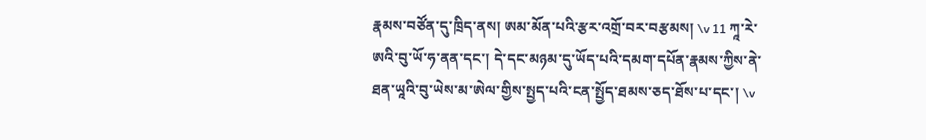རྣམས་བཙོན་དུ་ཁྲིད་ནས། ཨམ་མོན་པའི་རྩར་འགྲོ་བར་བརྩམས། \v 11 ཀཱ་རེ་ཨའི་བུ་ཡོ་ཧ་ནན་དང་། དེ་དང་མཉམ་དུ་ཡོད་པའི་དམག་དཔོན་རྣམས་ཀྱིས་ནེ་ཐན་ཡཱའི་བུ་ཡེས་མ་ཨེལ་གྱིས་སྤྱད་པའི་ངན་སྤྱོད་ཐམས་ཅད་ཐོས་པ་དང་། \v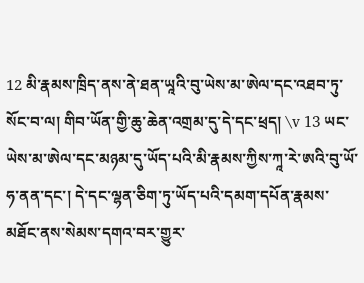12 མི་རྣམས་ཁྲིད་ནས་ནེ་ཐན་ཡཱའི་བུ་ཡེས་མ་ཨེལ་དང་འཐབ་ཏུ་སོང་བ་ལ། གིབ་ཡོན་གྱི་ཆུ་ཆེན་འགྲམ་དུ་དེ་དང་ཕྲད། \v 13 ཡང་ཡེས་མ་ཨེལ་དང་མཉམ་དུ་ཡོད་པའི་མི་རྣམས་ཀྱིས་ཀཱ་རེ་ཨའི་བུ་ཡོ་ཧ་ནན་དང་། དེ་དང་ལྷན་ཅིག་ཏུ་ཡོད་པའི་དམག་དཔོན་རྣམས་མཐོང་ནས་སེམས་དགའ་བར་གྱུར་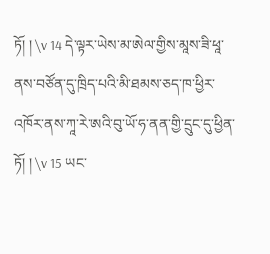ཏོ། ། \v 14 དེ་ལྟར་ཡེས་མ་ཨེལ་གྱིས་མཱས་ཟི་ཕཱ་ནས་བཙོན་དུ་ཁྲིད་པའི་མི་ཐམས་ཅད་ཁ་ཕྱིར་འཁོར་ནས་ཀཱ་རེ་ཨའི་བུ་ཡོ་ཧ་ནན་གྱི་དྲུང་དུ་ཕྱིན་ཏོ། ། \v 15 ཡང་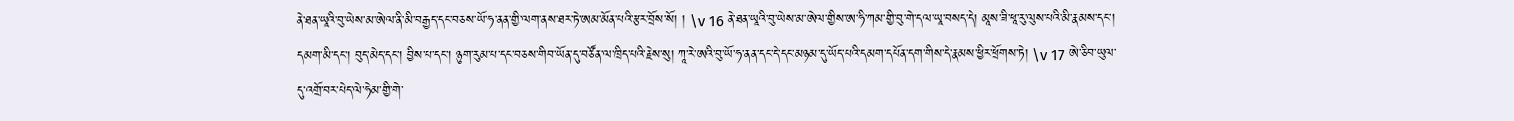ནེ་ཐན་ཡཱའི་བུ་ཡེས་མ་ཨེལ་ནི་མི་བརྒྱད་དང་བཅས་ཡོ་ཧ་ནན་གྱི་ལག་ནས་ཐར་ཏེ་ཨམ་མོན་པའི་རྩར་བྲོས་སོ། ། \v 16 ནེ་ཐན་ཡཱའི་བུ་ཡེས་མ་ཨེལ་གྱིས་ཨ་ཧི་ཀམ་གྱི་བུ་གེ་དལ་ཡཱ་བསད་དེ། མཱས་ཟི་ཕཱ་རུ་ལུས་པའི་མི་རྣམས་དང་། དམག་མི་དང་། བུད་མེད་དང་། བྱིས་པ་དང་། ཉུག་རུམ་པ་དང་བཅས་གིབ་ཡོན་དུ་བཙོན་ལ་ཁྲིད་པའི་རྗེས་སུ། ཀཱ་རེ་ཨའི་བུ་ཡོ་ཧ་ནན་དང་དེ་དང་མཉམ་དུ་ཡོད་པའི་དམག་དཔོན་དག་གིས་དེ་རྣམས་ཕྱིར་ཕྲོགས་ཏེ། \v 17 ཨེ་ཅིབ་ཡུལ་དུ་འགྲོ་བར་པེད་ལེ་ཧེམ་གྱི་གེ་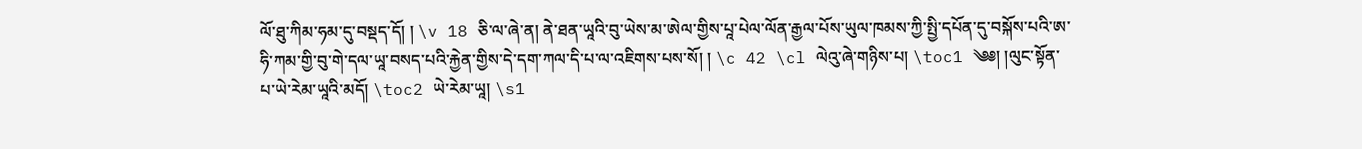ལོ་ཐུ་ཀིམ་ཧམ་དུ་བསྡད་དོ། ། \v 18 ཅི་ལ་ཞེ་ན། ནེ་ཐན་ཡཱའི་བུ་ཡེས་མ་ཨེལ་གྱིས་པཱ་པེལ་ལོན་རྒྱལ་པོས་ཡུལ་ཁམས་ཀྱི་སྤྱི་དཔོན་དུ་བསྐོས་པའི་ཨ་ཧི་ཀམ་གྱི་བུ་གེ་དལ་ཡཱ་བསད་པའི་རྐྱེན་གྱིས་དེ་དག་ཀལ་དི་པ་ལ་འཇིགས་པས་སོ། ། \c 42 \cl ལེའུ་ཞེ་གཉིས་པ། \toc1 ༄༅། །ལུང་སྟོན་པ་ཡེ་རེམ་ཡཱའི་མདོ། \toc2 ཡེ་རེམ་ཡཱ། \s1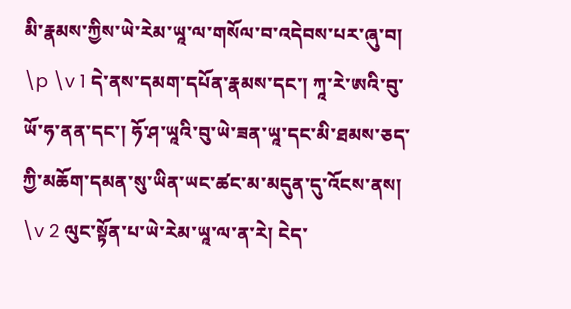མི་རྣམས་ཀྱིས་ཡེ་རེམ་ཡཱ་ལ་གསོལ་བ་འདེབས་པར་ཞུ་བ། \p \v 1 དེ་ནས་དམག་དཔོན་རྣམས་དང་། ཀཱ་རེ་ཨའི་བུ་ཡོ་ཧ་ནན་དང་། ཧོ་ཤ་ཡཱའི་བུ་ཡེ་ཟན་ཡཱ་དང་མི་ཐམས་ཅད་ཀྱི་མཆོག་དམན་སུ་ཡིན་ཡང་ཚང་མ་མདུན་དུ་འོངས་ནས། \v 2 ལུང་སྟོན་པ་ཡེ་རེམ་ཡཱ་ལ་ན་རེ། ངེད་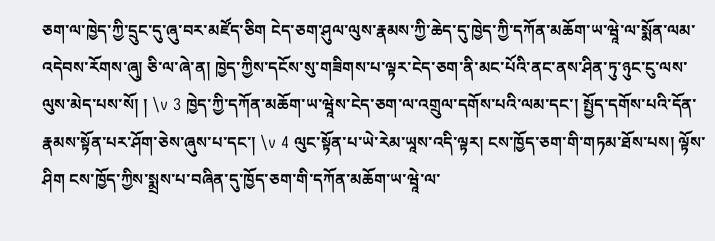ཅག་ལ་ཁྱེད་ཀྱི་དྲུང་དུ་ཞུ་བར་མཛོད་ཅིག ངེད་ཅག་ཤུལ་ལུས་རྣམས་ཀྱི་ཆེད་དུ་ཁྱེད་ཀྱི་དཀོན་མཆོག་ཡ་ཝཱེ་ལ་སྨོན་ལམ་འདེབས་རོགས་ཞུ། ཅི་ལ་ཞེ་ན། ཁྱེད་ཀྱིས་དངོས་སུ་གཟིགས་པ་ལྟར་ངེད་ཅག་ནི་མང་པོའི་ནང་ནས་ཤིན་ཏུ་ཉུང་ངུ་ལས་ལུས་མེད་པས་སོ། ། \v 3 ཁྱེད་ཀྱི་དཀོན་མཆོག་ཡ་ཝཱེས་ངེད་ཅག་ལ་འགྲུལ་དགོས་པའི་ལམ་དང་། སྤྱོད་དགོས་པའི་དོན་རྣམས་སྟོན་པར་ཤོག་ཅེས་ཞུས་པ་དང་། \v 4 ལུང་སྟོན་པ་ཡེ་རེམ་ཡཱས་འདི་ལྟར། ངས་ཁྱོད་ཅག་གི་གཏམ་ཐོས་པས། ལྟོས་ཤིག ངས་ཁྱོད་ཀྱིས་སྨྲས་པ་བཞིན་དུ་ཁྱོད་ཅག་གི་དཀོན་མཆོག་ཡ་ཝཱེ་ལ་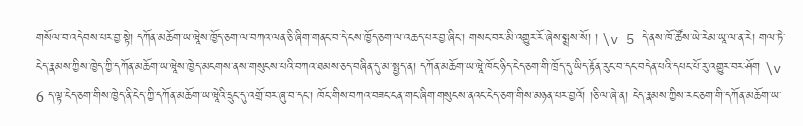གསོལ་བ་འདེབས་པར་བྱ་སྟེ། དཀོན་མཆོག་ཡ་ཝཱེས་ཁྱོད་ཅག་ལ་བཀའ་ལན་ཅི་ཞིག་གནང་བ་དེ་ངས་ཁྱོད་ཅག་ལ་འཆད་པར་བྱ་ཞིང་། གསང་བར་མི་འགྱུར་རོ་ཞེས་སྨྲས་སོ། ། \v 5 དེ་ནས་ཁོ་ཚོས་ཡེ་རེམ་ཡཱ་ལ་ན་རེ། གལ་ཏེ་ངེད་རྣམས་ཀྱིས་ཁྱེད་ཀྱི་དཀོན་མཆོག་ཡ་ཝཱེས་ཁྱེད་མངགས་ནས་གསུངས་པའི་བཀའ་ཐམས་ཅད་བཞིན་དུ་མ་སྤྱད་ན། དཀོན་མཆོག་ཡ་ཝཱེ་ཁོང་ཉིད་ངེད་ཅག་གི་ཁྲོད་དུ་ཡིད་རྟོན་རུང་བ་དང་བདེན་པའི་དཔང་པོ་རུ་འགྱུར་བར་ཤོག \v 6 ད་ལྟ་ངེད་ཅག་གིས་ཁྱེད་ནི་ངེད་ཀྱི་དཀོན་མཆོག་ཡ་ཝཱེའི་དྲུང་དུ་འགྲོ་བར་ཞུ་བ་དང་། ཁོང་གིས་བཀའ་བཟང་ངན་གང་ཞིག་གསུངས་ནའང་ངེད་ཅག་གིས་མཉན་པར་བྱའོ། །ཅི་ལ་ཞེ་ན། ངེད་རྣམས་ཀྱིས་རང་ཅག་གི་དཀོན་མཆོག་ཡ་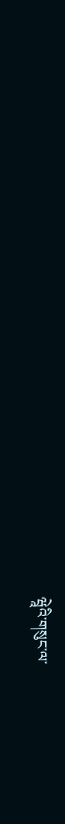ཝཱེའི་གསུང་ལ་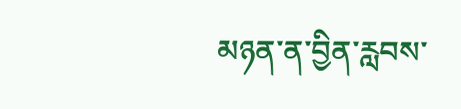མཉན་ན་བྱིན་རླབས་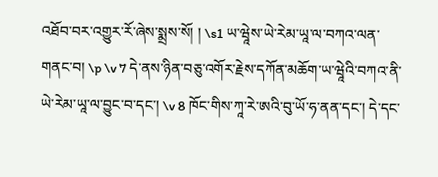འཐོབ་བར་འགྱུར་རོ་ཞེས་སྨྲས་སོ། ། \s1 ཡ་ཝཱེས་ཡེ་རེམ་ཡཱ་ལ་བཀའ་ལན་གནང་བ། \p \v 7 དེ་ནས་ཉིན་བཅུ་འགོར་རྗེས་དཀོན་མཆོག་ཡ་ཝཱེའི་བཀའ་ནི་ཡེ་རེམ་ཡཱ་ལ་བྱུང་བ་དང་། \v 8 ཁོང་གིས་ཀཱ་རེ་ཨའི་བུ་ཡོ་ཧ་ནན་དང་། དེ་དང་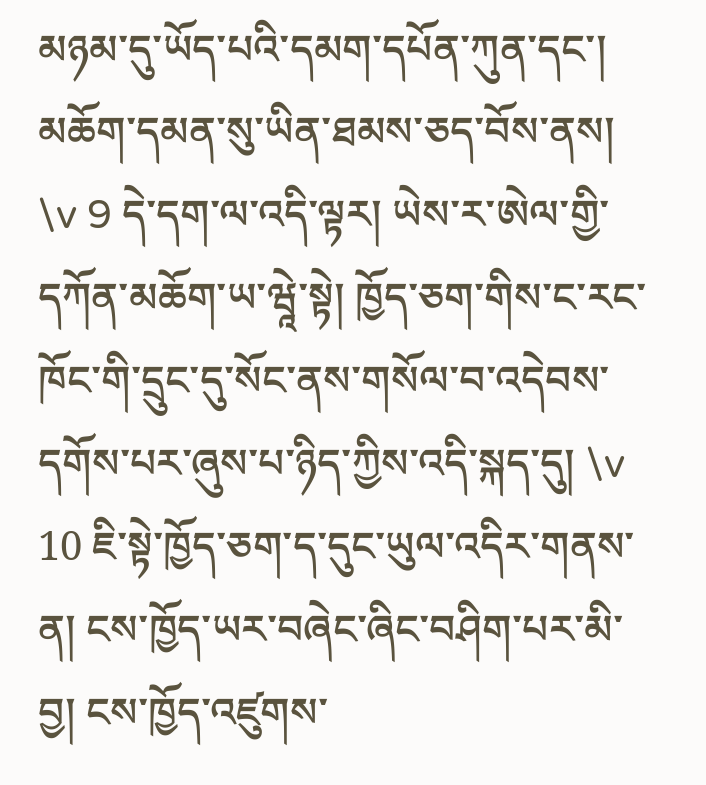མཉམ་དུ་ཡོད་པའི་དམག་དཔོན་ཀུན་དང་། མཆོག་དམན་སུ་ཡིན་ཐམས་ཅད་བོས་ནས། \v 9 དེ་དག་ལ་འདི་ལྟར། ཡེས་ར་ཨེལ་གྱི་དཀོན་མཆོག་ཡ་ཝཱེ་སྟེ། ཁྱོད་ཅག་གིས་ང་རང་ཁོང་གི་དྲུང་དུ་སོང་ནས་གསོལ་བ་འདེབས་དགོས་པར་ཞུས་པ་ཉིད་ཀྱིས་འདི་སྐད་དུ། \v 10 ཇི་སྟེ་ཁྱོད་ཅག་ད་དུང་ཡུལ་འདིར་གནས་ན། ངས་ཁྱོད་ཡར་བཞེང་ཞིང་བཤིག་པར་མི་བྱ། ངས་ཁྱོད་འཛུགས་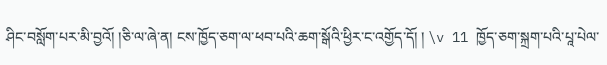ཤིང་བསློག་པར་མི་བྱའོ། །ཅི་ལ་ཞེ་ན། ངས་ཁྱོད་ཅག་ལ་ཕབ་པའི་ཆག་སྒོའི་ཕྱིར་ང་འགྱོད་དོ། ། \v 11 ཁྱོད་ཅག་སྐྲག་པའི་པཱ་པེལ་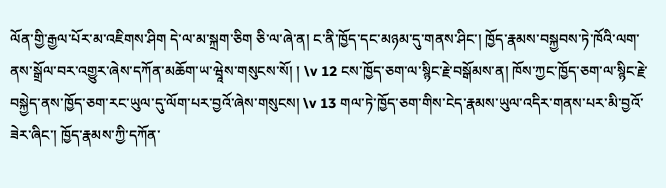ལོན་གྱི་རྒྱལ་པོར་མ་འཇིགས་ཤིག དེ་ལ་མ་སྐྲག་ཅིག ཅི་ལ་ཞེ་ན། ང་ནི་ཁྱོད་དང་མཉམ་དུ་གནས་ཤིང་། ཁྱོད་རྣམས་བསྐྱབས་ཏེ་ཁོའི་ལག་ནས་སྒྲོལ་བར་འགྱུར་ཞེས་དཀོན་མཆོག་ཡ་ཝཱེས་གསུངས་སོ། ། \v 12 ངས་ཁྱོད་ཅག་ལ་སྙིང་རྗེ་བསྒོམས་ན། ཁོས་ཀྱང་ཁྱོད་ཅག་ལ་སྙིང་རྗེ་བསྐྱེད་ནས་ཁྱོད་ཅག་རང་ཡུལ་དུ་ལོག་པར་བྱའོ་ཞེས་གསུངས། \v 13 གལ་ཏེ་ཁྱོད་ཅག་གིས་ངེད་རྣམས་ཡུལ་འདིར་གནས་པར་མི་བྱའོ་ཟེར་ཞིང་། ཁྱོད་རྣམས་ཀྱི་དཀོན་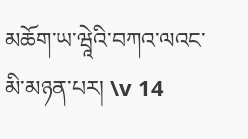མཆོག་ཡ་ཝཱེའི་བཀའ་ལའང་མི་མཉན་པར། \v 14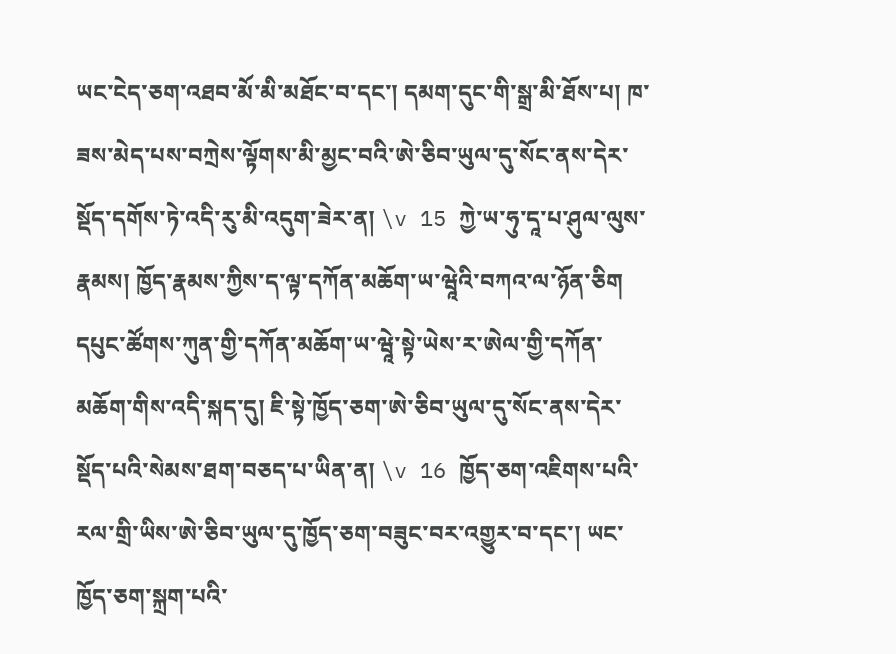ཡང་ངེད་ཅག་འཐབ་མོ་མི་མཐོང་བ་དང་། དམག་དུང་གི་སྒྲ་མི་ཐོས་པ། ཁ་ཟས་མེད་པས་བཀྲེས་ལྟོགས་མི་མྱང་བའི་ཨེ་ཅིབ་ཡུལ་དུ་སོང་ནས་དེར་སྡོད་དགོས་ཏེ་འདི་རུ་མི་འདུག་ཟེར་ན། \v 15 ཀྱེ་ཡ་ཧུ་དཱ་པ་ཤུལ་ལུས་རྣམས། ཁྱོད་རྣམས་ཀྱིས་ད་ལྟ་དཀོན་མཆོག་ཡ་ཝཱེའི་བཀའ་ལ་ཉོན་ཅིག དཔུང་ཚོགས་ཀུན་གྱི་དཀོན་མཆོག་ཡ་ཝཱེ་སྟེ་ཡེས་ར་ཨེལ་གྱི་དཀོན་མཆོག་གིས་འདི་སྐད་དུ། ཇི་སྟེ་ཁྱོད་ཅག་ཨེ་ཅིབ་ཡུལ་དུ་སོང་ནས་དེར་སྡོད་པའི་སེམས་ཐག་བཅད་པ་ཡིན་ན། \v 16 ཁྱོད་ཅག་འཇིགས་པའི་རལ་གྲི་ཡིས་ཨེ་ཅིབ་ཡུལ་དུ་ཁྱོད་ཅག་བཟུང་བར་འགྱུར་བ་དང་། ཡང་ཁྱོད་ཅག་སྐྲག་པའི་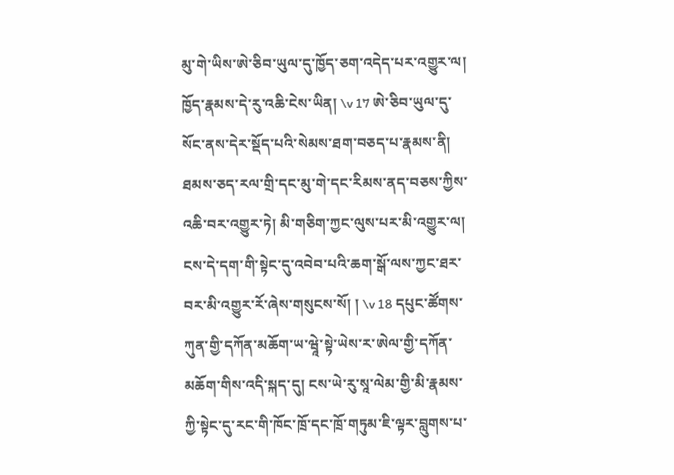མུ་གེ་ཡིས་ཨེ་ཅིབ་ཡུལ་དུ་ཁྱོད་ཅག་འདེད་པར་འགྱུར་ལ། ཁྱོད་རྣམས་དེ་རུ་འཆི་ངེས་ཡིན། \v 17 ཨེ་ཅིབ་ཡུལ་དུ་སོང་ནས་དེར་སྡོད་པའི་སེམས་ཐག་བཅད་པ་རྣམས་ནི། ཐམས་ཅད་རལ་གྲི་དང་མུ་གེ་དང་རིམས་ནད་བཅས་ཀྱིས་འཆི་བར་འགྱུར་ཏེ། མི་གཅིག་ཀྱང་ལུས་པར་མི་འགྱུར་ལ། ངས་དེ་དག་གི་སྟེང་དུ་འབེབ་པའི་ཆག་སྒོ་ལས་ཀྱང་ཐར་བར་མི་འགྱུར་རོ་ཞེས་གསུངས་སོ། ། \v 18 དཔུང་ཚོགས་ཀུན་གྱི་དཀོན་མཆོག་ཡ་ཝཱེ་སྟེ་ཡེས་ར་ཨེལ་གྱི་དཀོན་མཆོག་གིས་འདི་སྐད་དུ། ངས་ཡེ་རུ་སཱ་ལེམ་གྱི་མི་རྣམས་ཀྱི་སྟེང་དུ་རང་གི་ཁོང་ཁྲོ་དང་ཁྲོ་གཏུམ་ཇི་ལྟར་བླུགས་པ་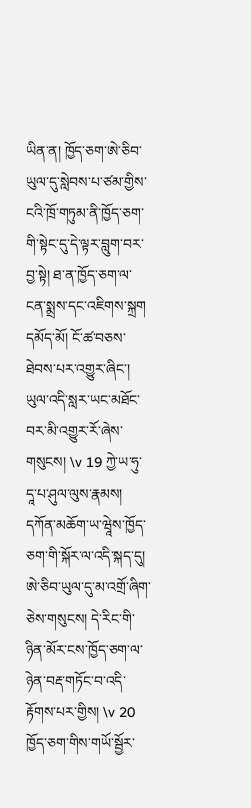ཡིན་ན། ཁྱོད་ཅག་ཨེ་ཅིབ་ཡུལ་དུ་སླེབས་པ་ཙམ་གྱིས་ངའི་ཁྲོ་གཏུམ་ནི་ཁྱོད་ཅག་གི་སྟེང་དུ་དེ་ལྟར་བླུག་བར་བྱ་སྟེ། ཐ་ན་ཁྱོད་ཅག་ལ་ངན་སྨྲས་དང་འཇིགས་སྐྲག དམོད་མོ། ངོ་ཚ་བཅས་ཐེབས་པར་འགྱུར་ཞིང་། ཡུལ་འདི་སླར་ཡང་མཐོང་བར་མི་འགྱུར་རོ་ཞེས་གསུངས། \v 19 ཀྱེ་ཡ་ཧུ་དཱ་པ་ཤུལ་ལུས་རྣམས། དཀོན་མཆོག་ཡ་ཝཱེས་ཁྱོད་ཅག་གི་སྐོར་ལ་འདི་སྐད་དུ། ཨེ་ཅིབ་ཡུལ་དུ་མ་འགྲོ་ཞིག་ཅེས་གསུངས། དེ་རིང་གི་ཉིན་མོར་ངས་ཁྱོད་ཅག་ལ་ཉེན་བརྡ་གཏོང་བ་འདི་རྟོགས་པར་གྱིས། \v 20 ཁྱོད་ཅག་གིས་གཡོ་སྦྱོར་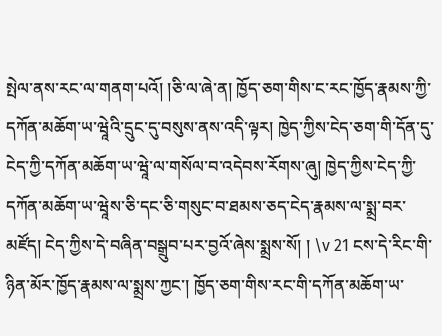སྤེལ་ནས་རང་ལ་གནག་པའོ། །ཅི་ལ་ཞེ་ན། ཁྱོད་ཅག་གིས་ང་རང་ཁྱོད་རྣམས་ཀྱི་དཀོན་མཆོག་ཡ་ཝཱེའི་དྲུང་དུ་བསུས་ནས་འདི་ལྟར། ཁྱེད་ཀྱིས་ངེད་ཅག་གི་དོན་དུ་ངེད་ཀྱི་དཀོན་མཆོག་ཡ་ཝཱེ་ལ་གསོལ་བ་འདེབས་རོགས་ཞུ། ཁྱེད་ཀྱིས་ངེད་ཀྱི་དཀོན་མཆོག་ཡ་ཝཱེས་ཅི་དང་ཅི་གསུང་བ་ཐམས་ཅད་ངེད་རྣམས་ལ་སྨྲ་བར་མཛོད། ངེད་ཀྱིས་དེ་བཞིན་བསྒྲུབ་པར་བྱའོ་ཞེས་སྨྲས་སོ། ། \v 21 ངས་དེ་རིང་གི་ཉིན་མོར་ཁྱོད་རྣམས་ལ་སྨྲས་ཀྱང་། ཁྱོད་ཅག་གིས་རང་གི་དཀོན་མཆོག་ཡ་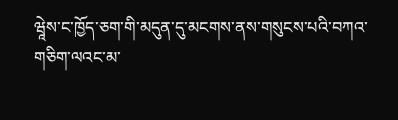ཝཱེས་ང་ཁྱོད་ཅག་གི་མདུན་དུ་མངགས་ནས་གསུངས་པའི་བཀའ་གཅིག་ལའང་མ་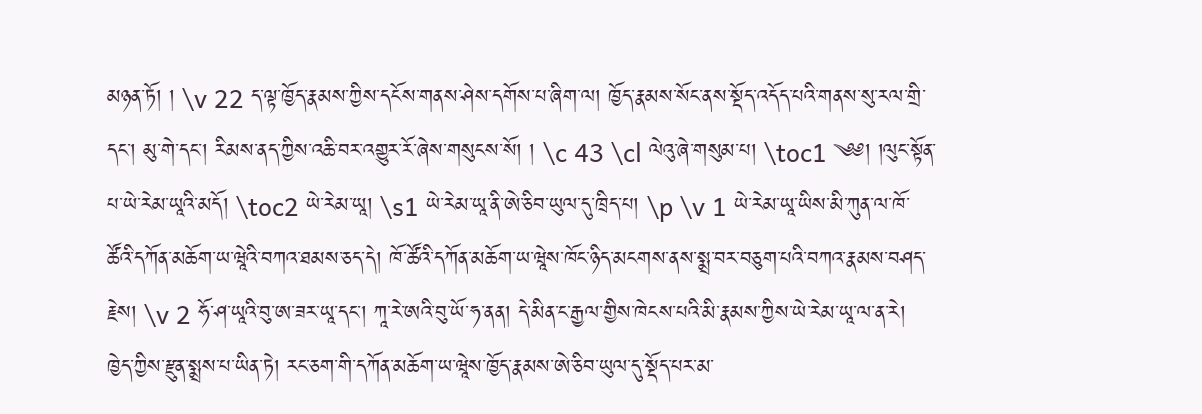མཉན་ཏོ། ། \v 22 ད་ལྟ་ཁྱོད་རྣམས་ཀྱིས་དངོས་གནས་ཤེས་དགོས་པ་ཞིག་ལ། ཁྱོད་རྣམས་སོང་ནས་སྡོད་འདོད་པའི་གནས་སུ་རལ་གྲི་དང་། མུ་གེ་དང་། རིམས་ནད་ཀྱིས་འཆི་བར་འགྱུར་རོ་ཞེས་གསུངས་སོ། ། \c 43 \cl ལེའུ་ཞེ་གསུམ་པ། \toc1 ༄༅། །ལུང་སྟོན་པ་ཡེ་རེམ་ཡཱའི་མདོ། \toc2 ཡེ་རེམ་ཡཱ། \s1 ཡེ་རེམ་ཡཱ་ནི་ཨེ་ཅིབ་ཡུལ་དུ་ཁྲིད་པ། \p \v 1 ཡེ་རེམ་ཡཱ་ཡིས་མི་ཀུན་ལ་ཁོ་ཚོའི་དཀོན་མཆོག་ཡ་ཝཱེའི་བཀའ་ཐམས་ཅད་དེ། ཁོ་ཚོའི་དཀོན་མཆོག་ཡ་ཝཱེས་ཁོང་ཉིད་མངགས་ནས་སྨྲ་བར་བཅུག་པའི་བཀའ་རྣམས་བཤད་རྗེས། \v 2 ཧོ་ཤ་ཡཱའི་བུ་ཨ་ཟར་ཡཱ་དང་། ཀཱ་རེ་ཨའི་བུ་ཡོ་ཧ་ནན། དེ་མིན་ང་རྒྱལ་གྱིས་ཁེངས་པའི་མི་རྣམས་ཀྱིས་ཡེ་རེམ་ཡཱ་ལ་ན་རེ། ཁྱེད་ཀྱིས་རྫུན་སྨྲས་པ་ཡིན་ཏེ། རང་ཅག་གི་དཀོན་མཆོག་ཡ་ཝཱེས་ཁྱོད་རྣམས་ཨེ་ཅིབ་ཡུལ་དུ་སྡོད་པར་མ་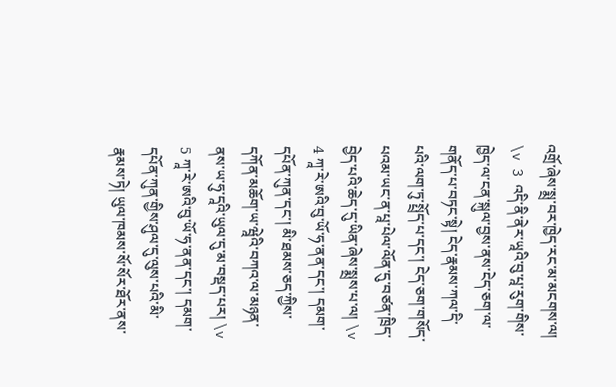འགྲོ་ཞེས་སྨྲ་བར་ཁྱེད་རང་མ་མངགས་ལ། \v 3 འདི་ནི་ནེར་ཡཱའི་བུ་པཱ་རུག་གིས་ཁྱེད་ལ་ངན་སྐུལ་བྱས་ནས་ངེད་ཅག་ལ་གནོད་པ་བཏང་སྟེ། ངེད་རྣམས་ཀལ་དི་པའི་ལག་ཏུ་སྤྲོད་པ་དང་། ངེད་ཅག་གསོད་པའམ་ཡང་ན་པཱ་པེལ་ལོན་དུ་བཙན་ཁྲིད་བྱེད་པའི་ཆེད་དུ་ཡིན་ཞེས་སྨྲས་པ་ལ། \v 4 ཀཱ་རེ་ཨའི་བུ་ཡོ་ཧ་ནན་དང་། དམག་དཔོན་ཀུན་དང་། མི་ཐམས་ཅད་ཀྱིས་དཀོན་མཆོག་ཡ་ཝཱེའི་བཀའ་ལ་མཉན་ནས་ཡ་ཧུ་དཱའི་ཡུལ་དུ་མ་བསྡད་པར། \v 5 ཀཱ་རེ་ཨའི་བུ་ཡོ་ཧ་ནན་དང་། དམག་དཔོན་ཀུན་གྱིས་ཤུལ་དུ་ལུས་པའི་མི་རྣམས་ཏེ། ཡུལ་ཁམས་སོ་སོར་ཐོར་ནས་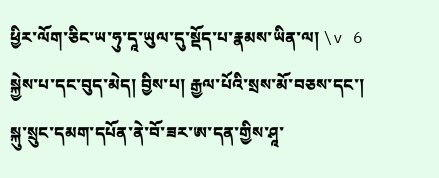ཕྱིར་ལོག་ཅིང་ཡ་ཧུ་དཱ་ཡུལ་དུ་སྡོད་པ་རྣམས་ཡིན་ལ། \v 6 སྐྱེས་པ་དང་བུད་མེད། བྱིས་པ། རྒྱལ་པོའི་སྲས་མོ་བཅས་དང་། སྐུ་སྲུང་དམག་དཔོན་ནེ་བོ་ཟར་ཨ་དན་གྱིས་ཤཱ་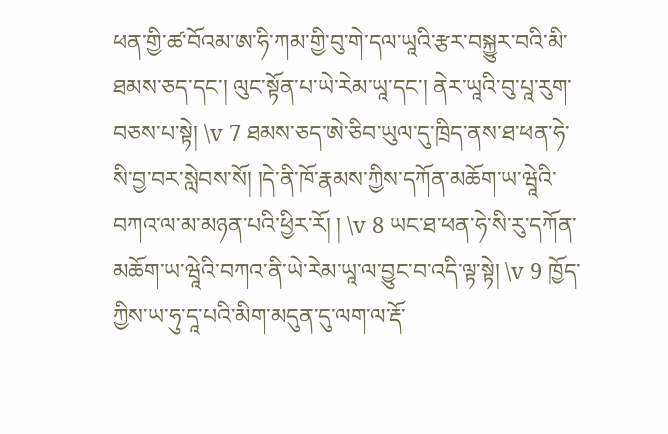ཕན་གྱི་ཚ་བོའམ་ཨ་ཧི་ཀམ་གྱི་བུ་གེ་དལ་ཡཱའི་རྩར་བསྐྱུར་བའི་མི་ཐམས་ཅད་དང་། ལུང་སྟོན་པ་ཡེ་རེམ་ཡཱ་དང་། ནེར་ཡཱའི་བུ་པཱ་རུག་བཅས་པ་སྟེ། \v 7 ཐམས་ཅད་ཨེ་ཅིབ་ཡུལ་དུ་ཁྲིད་ནས་ཐ་ཕན་ཧེ་སི་བྱ་བར་སླེབས་སོ། །དེ་ནི་ཁོ་རྣམས་ཀྱིས་དཀོན་མཆོག་ཡ་ཝཱེའི་བཀའ་ལ་མ་མཉན་པའི་ཕྱིར་རོ། ། \v 8 ཡང་ཐ་ཕན་ཧེ་སི་རུ་དཀོན་མཆོག་ཡ་ཝཱེའི་བཀའ་ནི་ཡེ་རེམ་ཡཱ་ལ་བྱུང་བ་འདི་ལྟ་སྟེ། \v 9 ཁྱོད་ཀྱིས་ཡ་ཧུ་དཱ་པའི་མིག་མདུན་དུ་ལག་ལ་རྡོ་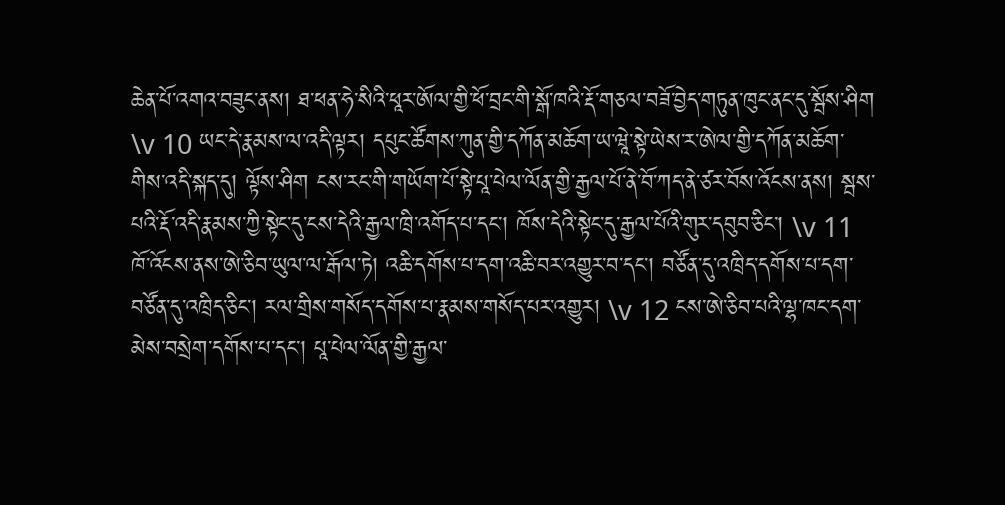ཆེན་པོ་འགའ་བཟུང་ནས། ཐ་ཕན་ཧེ་སིའི་ཕཱར་ཨོལ་གྱི་ཕོ་བྲང་གི་སྒོ་ཁའི་རྡོ་གཅལ་བཟོ་བྱེད་གཏུན་ཁུང་ནང་དུ་སྦོས་ཤིག \v 10 ཡང་དེ་རྣམས་ལ་འདི་ལྟར། དཔུང་ཚོགས་ཀུན་གྱི་དཀོན་མཆོག་ཡ་ཝཱེ་སྟེ་ཡེས་ར་ཨེལ་གྱི་དཀོན་མཆོག་གིས་འདི་སྐད་དུ། ལྟོས་ཤིག ངས་རང་གི་གཡོག་པོ་སྟེ་པཱ་པེལ་ལོན་གྱི་རྒྱལ་པོ་ནེ་བོ་ཀད་ནེ་ཙར་བོས་འོངས་ནས། སྦས་པའི་རྡོ་འདི་རྣམས་ཀྱི་སྟེང་དུ་ངས་དེའི་རྒྱལ་ཁྲི་འགོད་པ་དང་། ཁོས་དེའི་སྟེང་དུ་རྒྱལ་པོའི་གུར་དབུབ་ཅིང་། \v 11 ཁོ་འོངས་ནས་ཨེ་ཅིབ་ཡུལ་ལ་རྒོལ་ཏེ། འཆི་དགོས་པ་དག་འཆི་བར་འགྱུར་བ་དང་། བཙོན་དུ་འཁྲིད་དགོས་པ་དག་བཙོན་དུ་འཁྲིད་ཅིང་། རལ་གྲིས་གསོད་དགོས་པ་རྣམས་གསོད་པར་འགྱུར། \v 12 ངས་ཨེ་ཅིབ་པའི་ལྷ་ཁང་དག་མེས་བསྲེག་དགོས་པ་དང་། པཱ་པེལ་ལོན་གྱི་རྒྱལ་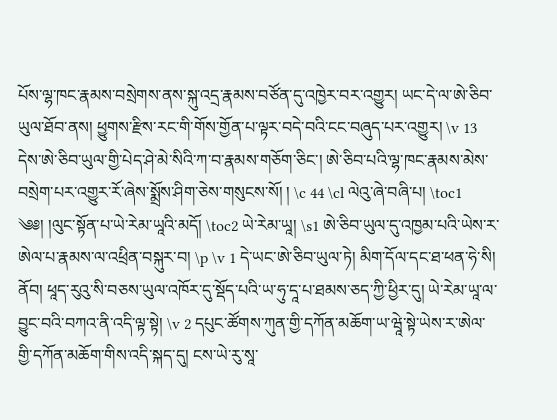པོས་ལྷ་ཁང་རྣམས་བསྲེགས་ནས་སྐུ་འདྲ་རྣམས་བཙོན་དུ་འཁྱེར་བར་འགྱུར། ཡང་དེ་ལ་ཨེ་ཅིབ་ཡུལ་ཐོབ་ནས། ཕྱུགས་རྫིས་རང་གི་གོས་གྱོན་པ་ལྟར་བདེ་བའི་ངང་བཞུད་པར་འགྱུར། \v 13 དེས་ཨེ་ཅིབ་ཡུལ་གྱི་པེད་ཤེ་མེ་སིའི་ཀ་བ་རྣམས་གཅོག་ཅིང་། ཨེ་ཅིབ་པའི་ལྷ་ཁང་རྣམས་མེས་བསྲེག་པར་འགྱུར་རོ་ཞེས་སྨྲོས་ཤིག་ཅེས་གསུངས་སོ། ། \c 44 \cl ལེའུ་ཞེ་བཞི་པ། \toc1 ༄༅། །ལུང་སྟོན་པ་ཡེ་རེམ་ཡཱའི་མདོ། \toc2 ཡེ་རེམ་ཡཱ། \s1 ཨེ་ཅིབ་ཡུལ་དུ་འཁྱམ་པའི་ཡེས་ར་ཨེལ་པ་རྣམས་ལ་འཕྲིན་བསྐུར་བ། \p \v 1 དེ་ཡང་ཨེ་ཅིབ་ཡུལ་ཏེ། མིག་དོལ་དང་ཐ་ཕན་ཧེ་སི། ནོབ། ཕཱད་རུའུ་སི་བཅས་ཡུལ་འཁོར་དུ་སྡོད་པའི་ཡ་ཧུ་དཱ་པ་ཐམས་ཅད་ཀྱི་ཕྱིར་དུ། ཡེ་རེམ་ཡཱ་ལ་བྱུང་བའི་བཀའ་ནི་འདི་ལྟ་སྟེ། \v 2 དཔུང་ཚོགས་ཀུན་གྱི་དཀོན་མཆོག་ཡ་ཝཱེ་སྟེ་ཡེས་ར་ཨེལ་གྱི་དཀོན་མཆོག་གིས་འདི་སྐད་དུ། ངས་ཡེ་རུ་སཱ་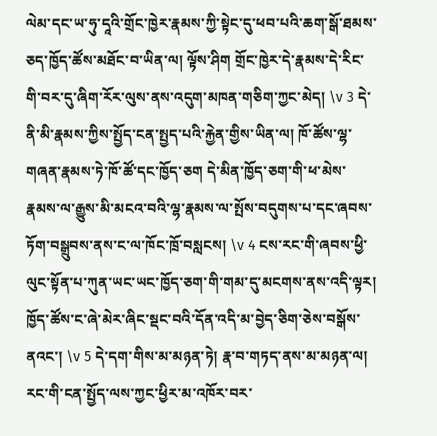ལེམ་དང་ཡ་ཧུ་དཱའི་གྲོང་ཁྱེར་རྣམས་ཀྱི་སྟེང་དུ་ཕབ་པའི་ཆག་སྒོ་ཐམས་ཅད་ཁྱོད་ཚོས་མཐོང་བ་ཡིན་ལ། ལྟོས་ཤིག གྲོང་ཁྱེར་དེ་རྣམས་དེ་རིང་གི་བར་དུ་ཞིག་རོར་ལུས་ནས་འདུག་མཁན་གཅིག་ཀྱང་མེད། \v 3 དེ་ནི་མི་རྣམས་ཀྱིས་སྤྱོད་ངན་སྤྱད་པའི་རྐྱེན་གྱིས་ཡིན་ལ། ཁོ་ཚོས་ལྷ་གཞན་རྣམས་ཏེ་ཁོ་ཚོ་དང་ཁྱོད་ཅག དེ་མིན་ཁྱོད་ཅག་གི་ཕ་མེས་རྣམས་ལ་རྒྱུས་མི་མངའ་བའི་ལྷ་རྣམས་ལ་སྤོས་བདུགས་པ་དང་ཞབས་ཏོག་བསྒྲུབས་ནས་ང་ལ་ཁོང་ཁྲོ་བསླངས། \v 4 ངས་རང་གི་ཞབས་ཕྱི་ལུང་སྟོན་པ་ཀུན་ཡང་ཡང་ཁྱོད་ཅག་གི་གམ་དུ་མངགས་ནས་འདི་ལྟར། ཁྱོད་ཚོས་ང་ཞེ་མེར་ཞིང་སྡང་བའི་དོན་འདི་མ་བྱེད་ཅིག་ཅེས་བསྒོས་ནའང་། \v 5 དེ་དག་གིས་མ་མཉན་ཏེ། རྣ་བ་གཏད་ནས་མ་མཉན་ལ། རང་གི་ངན་སྤྱོད་ལས་ཀྱང་ཕྱིར་མ་འཁོར་བར་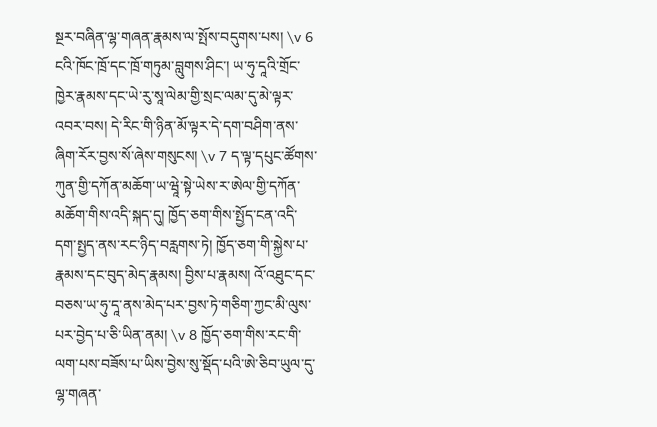སྔར་བཞིན་ལྷ་གཞན་རྣམས་ལ་སྤོས་བདུགས་པས། \v 6 ངའི་ཁོང་ཁྲོ་དང་ཁྲོ་གཏུམ་བླུགས་ཤིང་། ཡ་ཧུ་དཱའི་གྲོང་ཁྱེར་རྣམས་དང་ཡེ་རུ་སཱ་ལེམ་གྱི་སྲང་ལམ་དུ་མེ་ལྟར་འབར་བས། དེ་རིང་གི་ཉིན་མོ་ལྟར་དེ་དག་བཤིག་ནས་ཞིག་རོར་བྱས་སོ་ཞེས་གསུངས། \v 7 ད་ལྟ་དཔུང་ཚོགས་ཀུན་གྱི་དཀོན་མཆོག་ཡ་ཝཱེ་སྟེ་ཡེས་ར་ཨེལ་གྱི་དཀོན་མཆོག་གིས་འདི་སྐད་དུ། ཁྱོད་ཅག་གིས་སྤྱོད་ངན་འདི་དག་སྤྱད་ནས་རང་ཉིད་བརླགས་ཏེ། ཁྱོད་ཅག་གི་སྐྱེས་པ་རྣམས་དང་བུད་མེད་རྣམས། བྱིས་པ་རྣམས། འོ་འཐུང་དང་བཅས་ཡ་ཧུ་དཱ་ནས་མེད་པར་བྱས་ཏེ་གཅིག་ཀྱང་མི་ལུས་པར་བྱེད་པ་ཅི་ཡིན་ནམ། \v 8 ཁྱོད་ཅག་གིས་རང་གི་ལག་པས་བཟོས་པ་ཡིས་བྱེས་སུ་སྡོད་པའི་ཨེ་ཅིབ་ཡུལ་དུ་ལྷ་གཞན་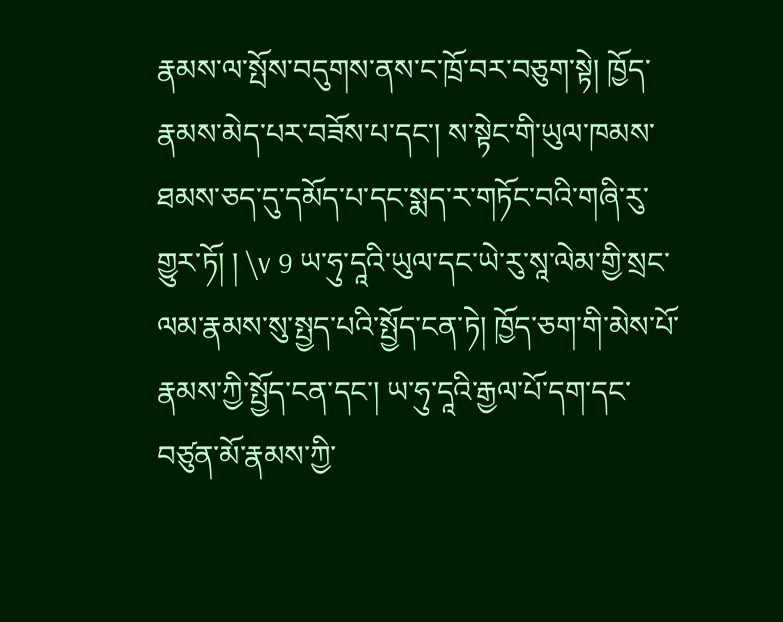རྣམས་ལ་སྤོས་བདུགས་ནས་ང་ཁྲོ་བར་བཅུག་སྟེ། ཁྱོད་རྣམས་མེད་པར་བཟོས་པ་དང་། ས་སྟེང་གི་ཡུལ་ཁམས་ཐམས་ཅད་དུ་དམོད་པ་དང་སྨད་ར་གཏོང་བའི་གཞི་རུ་གྱུར་ཏོ། ། \v 9 ཡ་ཧུ་དཱའི་ཡུལ་དང་ཡེ་རུ་སཱ་ལེམ་གྱི་སྲང་ལམ་རྣམས་སུ་སྤྱད་པའི་སྤྱོད་ངན་ཏེ། ཁྱོད་ཅག་གི་མེས་པོ་རྣམས་ཀྱི་སྤྱོད་ངན་དང་། ཡ་ཧུ་དཱའི་རྒྱལ་པོ་དག་དང་བཙུན་མོ་རྣམས་ཀྱི་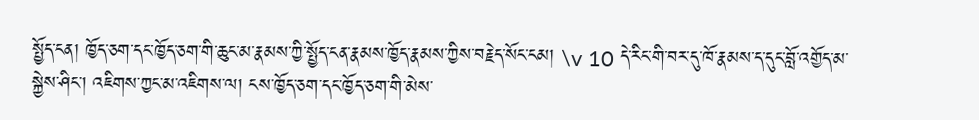སྤྱོད་ངན། ཁྱོད་ཅག་དང་ཁྱོད་ཅག་གི་ཆུང་མ་རྣམས་ཀྱི་སྤྱོད་ངན་རྣམས་ཁྱོད་རྣམས་ཀྱིས་བརྗེད་སོང་ངམ། \v 10 དེ་རིང་གི་བར་དུ་ཁོ་རྣམས་ད་དུང་བློ་འགྱོད་མ་སྐྱེས་ཤིང་། འཇིགས་ཀྱང་མ་འཇིགས་ལ། ངས་ཁྱོད་ཅག་དང་ཁྱོད་ཅག་གི་མེས་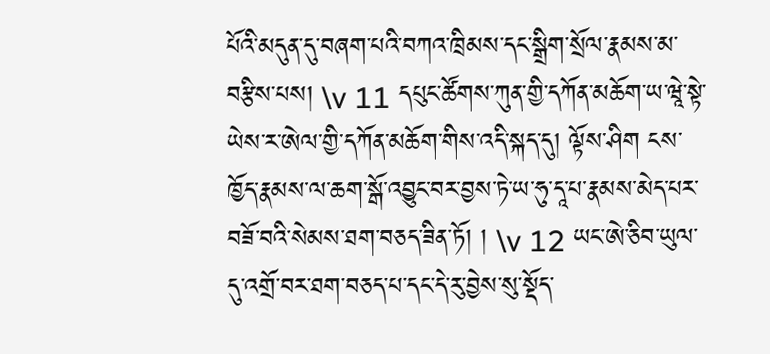པོའི་མདུན་དུ་བཞག་པའི་བཀའ་ཁྲིམས་དང་སྒྲིག་སྲོལ་རྣམས་མ་བརྩིས་པས། \v 11 དཔུང་ཚོགས་ཀུན་གྱི་དཀོན་མཆོག་ཡ་ཝཱེ་སྟེ་ཡེས་ར་ཨེལ་གྱི་དཀོན་མཆོག་གིས་འདི་སྐད་དུ། ལྟོས་ཤིག ངས་ཁྱོད་རྣམས་ལ་ཆག་སྒོ་འབྱུང་བར་བྱས་ཏེ་ཡ་ཧུ་དཱ་པ་རྣམས་མེད་པར་བཟོ་བའི་སེམས་ཐག་བཅད་ཟིན་ཏོ། ། \v 12 ཡང་ཨེ་ཅིབ་ཡུལ་དུ་འགྲོ་བར་ཐག་བཅད་པ་དང་དེ་རུ་བྱེས་སུ་སྡོད་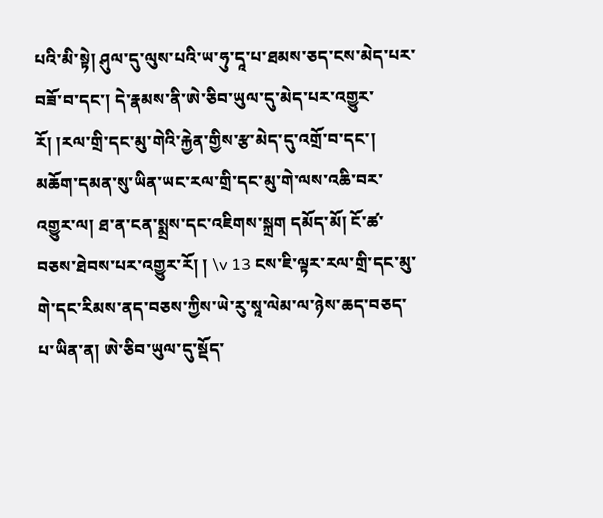པའི་མི་སྟེ། ཤུལ་དུ་ལུས་པའི་ཡ་ཧུ་དཱ་པ་ཐམས་ཅད་ངས་མེད་པར་བཟོ་བ་དང་། དེ་རྣམས་ནི་ཨེ་ཅིབ་ཡུལ་དུ་མེད་པར་འགྱུར་རོ། །རལ་གྲི་དང་མུ་གེའི་རྐྱེན་གྱིས་རྩ་མེད་དུ་འགྲོ་བ་དང་། མཆོག་དམན་སུ་ཡིན་ཡང་རལ་གྲི་དང་མུ་གེ་ལས་འཆི་བར་འགྱུར་ལ། ཐ་ན་ངན་སྨྲས་དང་འཇིགས་སྐྲག དམོད་མོ། ངོ་ཚ་བཅས་ཐེབས་པར་འགྱུར་རོ། ། \v 13 ངས་ཇི་ལྟར་རལ་གྲི་དང་མུ་གེ་དང་རིམས་ནད་བཅས་ཀྱིས་ཡེ་རུ་སཱ་ལེམ་ལ་ཉེས་ཆད་བཅད་པ་ཡིན་ན། ཨེ་ཅིབ་ཡུལ་དུ་སྡོད་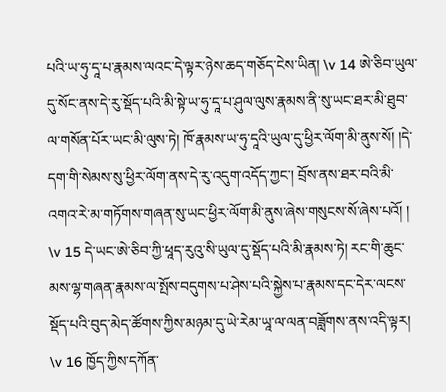པའི་ཡ་ཧུ་དཱ་པ་རྣམས་ལའང་དེ་ལྟར་ཉེས་ཆད་གཅོད་ངེས་ཡིན། \v 14 ཨེ་ཅིབ་ཡུལ་དུ་སོང་ནས་དེ་རུ་སྡོད་པའི་མི་སྟེ་ཡ་ཧུ་དཱ་པ་ཤུལ་ལུས་རྣམས་ནི་སུ་ཡང་ཐར་མི་ཐུབ་ལ་གསོན་པོར་ཡང་མི་ལུས་ཏེ། ཁོ་རྣམས་ཡ་ཧུ་དཱའི་ཡུལ་དུ་ཕྱིར་ལོག་མི་ནུས་སོ། །དེ་དག་གི་སེམས་སུ་ཕྱིར་ལོག་ནས་དེ་རུ་འདུག་འདོད་ཀྱང་། བྲོས་ནས་ཐར་བའི་མི་འགའ་རེ་མ་གཏོགས་གཞན་སུ་ཡང་ཕྱིར་ལོག་མི་ནུས་ཞེས་གསུངས་སོ་ཞེས་པའོ། ། \v 15 དེ་ཡང་ཨེ་ཅིབ་ཀྱི་ཕཱད་རུའུ་སི་ཡུལ་དུ་སྡོད་པའི་མི་རྣམས་ཏེ། རང་གི་ཆུང་མས་ལྷ་གཞན་རྣམས་ལ་སྤོས་བདུགས་པ་ཤེས་པའི་སྐྱེས་པ་རྣམས་དང་དེར་ལངས་སྡོད་པའི་བུད་མེད་ཚོགས་ཀྱིས་མཉམ་དུ་ཡེ་རེམ་ཡཱ་ལ་ལན་བཟློགས་ནས་འདི་ལྟར། \v 16 ཁྱོད་ཀྱིས་དཀོན་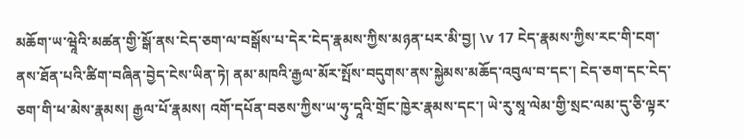མཆོག་ཡ་ཝཱེའི་མཚན་གྱི་སྒོ་ནས་ངེད་ཅག་ལ་བསྒོས་པ་དེར་ངེད་རྣམས་ཀྱིས་མཉན་པར་མི་བྱ། \v 17 ངེད་རྣམས་ཀྱིས་རང་གི་ངག་ནས་ཐོན་པའི་ཚིག་བཞིན་བྱེད་ངེས་ཡིན་ཏེ། ནམ་མཁའི་རྒྱལ་མོར་སྤོས་བདུགས་ནས་སྐྱེམས་མཆོད་འབུལ་བ་དང་། ངེད་ཅག་དང་ངེད་ཅག་གི་ཕ་མེས་རྣམས། རྒྱལ་པོ་རྣམས། འགོ་དཔོན་བཅས་ཀྱིས་ཡ་ཧུ་དཱའི་གྲོང་ཁྱེར་རྣམས་དང་། ཡེ་རུ་སཱ་ལེམ་གྱི་སྲང་ལམ་དུ་ཅི་ལྟར་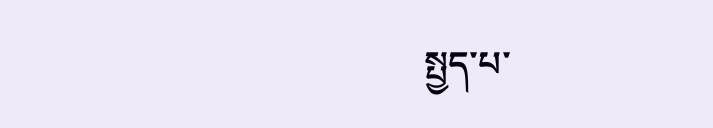སྤྱད་པ་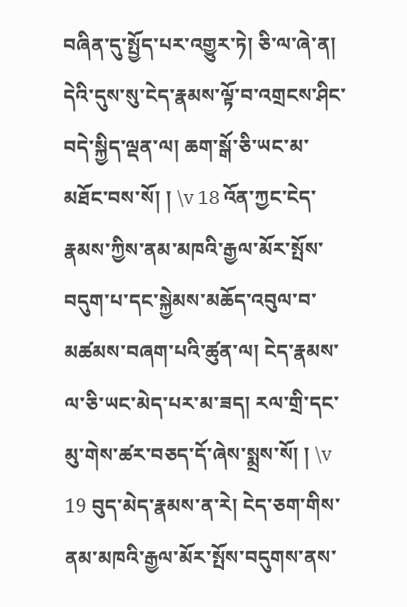བཞིན་དུ་སྤྱོད་པར་འགྱུར་ཏེ། ཅི་ལ་ཞེ་ན། དེའི་དུས་སུ་ངེད་རྣམས་ལྟོ་བ་འགྲངས་ཤིང་བདེ་སྐྱིད་ལྡན་ལ། ཆག་སྒོ་ཅི་ཡང་མ་མཐོང་བས་སོ། ། \v 18 འོན་ཀྱང་ངེད་རྣམས་ཀྱིས་ནམ་མཁའི་རྒྱལ་མོར་སྤོས་བདུག་པ་དང་སྐྱེམས་མཆོད་འབུལ་བ་མཚམས་བཞག་པའི་ཚུན་ལ། ངེད་རྣམས་ལ་ཅི་ཡང་མེད་པར་མ་ཟད། རལ་གྲི་དང་མུ་གེས་ཚར་བཅད་དོ་ཞེས་སྨྲས་སོ། ། \v 19 བུད་མེད་རྣམས་ན་རེ། ངེད་ཅག་གིས་ནམ་མཁའི་རྒྱལ་མོར་སྤོས་བདུགས་ནས་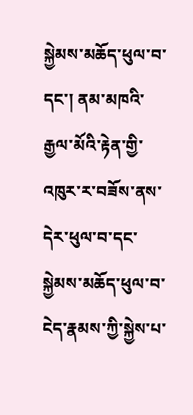སྐྱེམས་མཆོད་ཕུལ་བ་དང་། ནམ་མཁའི་རྒྱལ་མོའི་རྟེན་གྱི་འཁུར་ར་བཟོས་ནས་དེར་ཕུལ་བ་དང་སྐྱེམས་མཆོད་ཕུལ་བ་ངེད་རྣམས་ཀྱི་སྐྱེས་པ་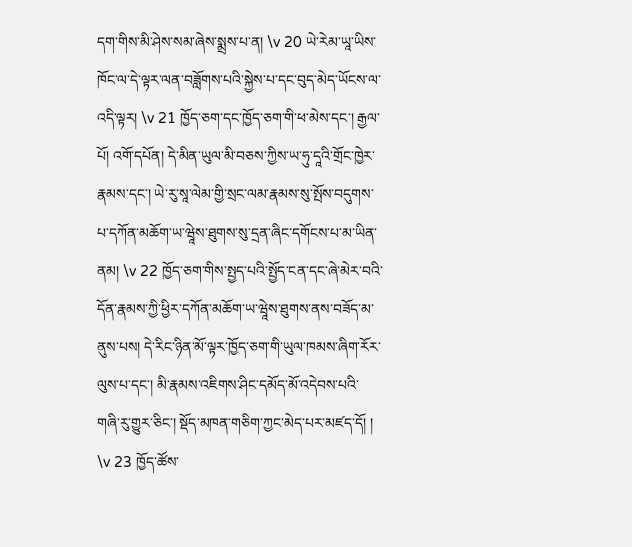དག་གིས་མི་ཤེས་སམ་ཞེས་སྨྲས་པ་ན། \v 20 ཡེ་རེམ་ཡཱ་ཡིས་ཁོང་ལ་དེ་ལྟར་ལན་བཟློགས་པའི་སྐྱེས་པ་དང་བུད་མེད་ཡོངས་ལ་འདི་ལྟར། \v 21 ཁྱོད་ཅག་དང་ཁྱོད་ཅག་གི་ཕ་མེས་དང་། རྒྱལ་པོ། འགོ་དཔོན། དེ་མིན་ཡུལ་མི་བཅས་ཀྱིས་ཡ་ཧུ་དཱའི་གྲོང་ཁྱེར་རྣམས་དང་། ཡེ་རུ་སཱ་ལེམ་གྱི་སྲང་ལམ་རྣམས་སུ་སྤོས་བདུགས་པ་དཀོན་མཆོག་ཡ་ཝཱེས་ཐུགས་སུ་དྲན་ཞིང་དགོངས་པ་མ་ཡིན་ནམ། \v 22 ཁྱོད་ཅག་གིས་སྤྱད་པའི་སྤྱོད་ངན་དང་ཞེ་མེར་བའི་དོན་རྣམས་ཀྱི་ཕྱིར་དཀོན་མཆོག་ཡ་ཝཱེས་ཐུགས་ནས་བཟོད་མ་ནུས་པས། དེ་རིང་ཉིན་མོ་ལྟར་ཁྱོད་ཅག་གི་ཡུལ་ཁམས་ཞིག་རོར་ལུས་པ་དང་། མི་རྣམས་འཇིགས་ཤིང་དམོད་མོ་འདེབས་པའི་གཞི་རུ་གྱུར་ཅིང་། སྡོད་མཁན་གཅིག་ཀྱང་མེད་པར་མཛད་དོ། ། \v 23 ཁྱོད་ཚོས་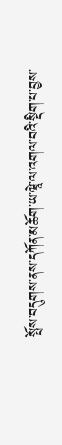སྤོས་བདུགས་ནས་དཀོན་མཆོག་ཡ་ཝཱེ་ལ་འགལ་བའི་སྡིག་པ་བྱས་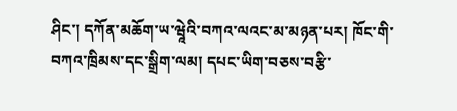ཤིང་། དཀོན་མཆོག་ཡ་ཝཱེའི་བཀའ་ལའང་མ་མཉན་པར། ཁོང་གི་བཀའ་ཁྲིམས་དང་སྒྲིག་ལམ། དཔང་ཡིག་བཅས་བརྩི་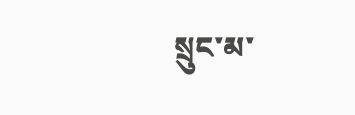སྲུང་མ་